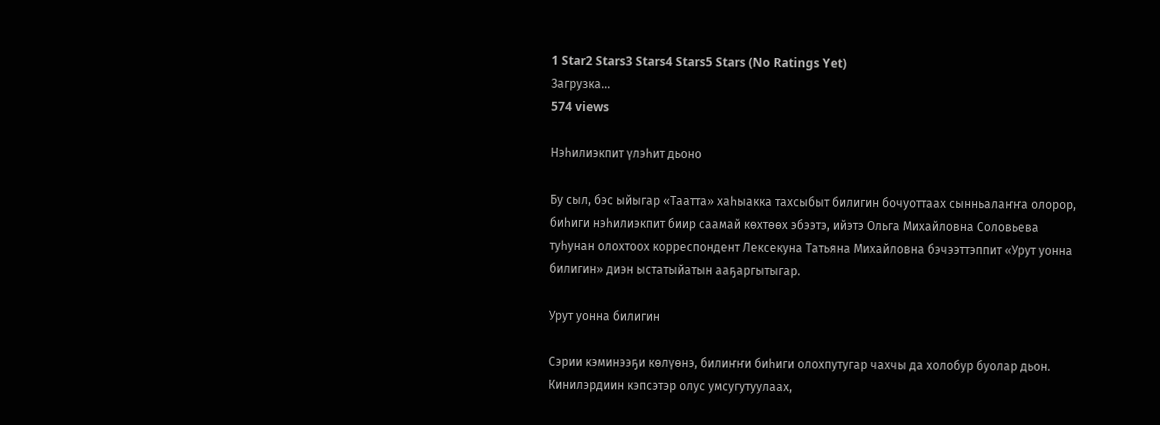1 Star2 Stars3 Stars4 Stars5 Stars (No Ratings Yet)
Загрузка...
574 views

Нэһилиэкпит үлэһит дьоно

Бу сыл, бэс ыйыгар «Таатта» хаһыакка тахсыбыт билигин бочуоттаах сынньалаҥҥа олорор, биһиги нэһилиэкпит биир саамай көхтөөх эбээтэ, ийэтэ Ольга Михайловна Соловьева туһунан олохтоох корреспондент Лексекуна Татьяна Михайловна бэчээттэппит «Урут уонна билигин» диэн ыстатыйатын ааҕаргытыгар.

Урут уонна билигин

Сэрии кэминээҕи көлүөнэ, билиҥҥи биһиги олохпутугар чахчы да холобур буолар дьон.
Кинилэрдиин кэпсэтэр олус умсугутуулаах,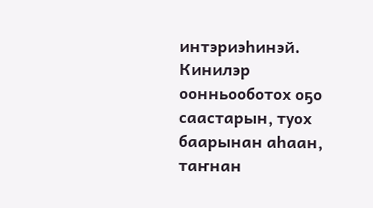интэриэһинэй. Кинилэр оонньооботох оҕо саастарын, туох баарынан аһаан, таҥнан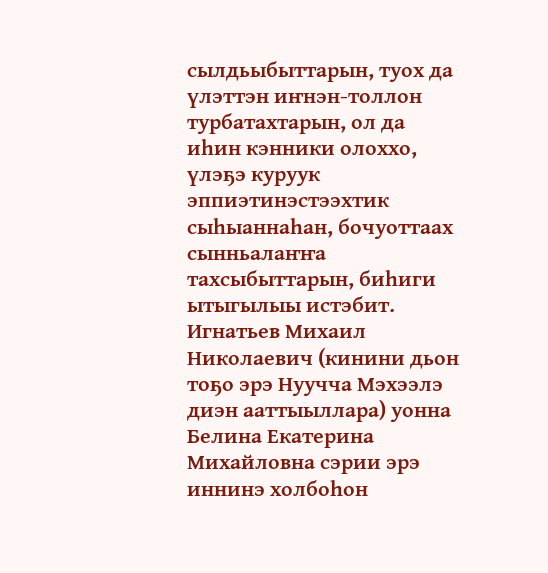сылдьыбыттарын, туох да үлэттэн иҥнэн-толлон турбатахтарын, ол да иһин кэнники олоххо, үлэҕэ куруук эппиэтинэстээхтик сыһыаннаһан, бочуоттаах сынньалаҥҥа тахсыбыттарын, биһиги ытыгылыы истэбит.
Игнатьев Михаил Николаевич (кинини дьон тоҕо эрэ Нуучча Мэхээлэ диэн ааттыыллара) уонна Белина Екатерина Михайловна сэрии эрэ иннинэ холбоһон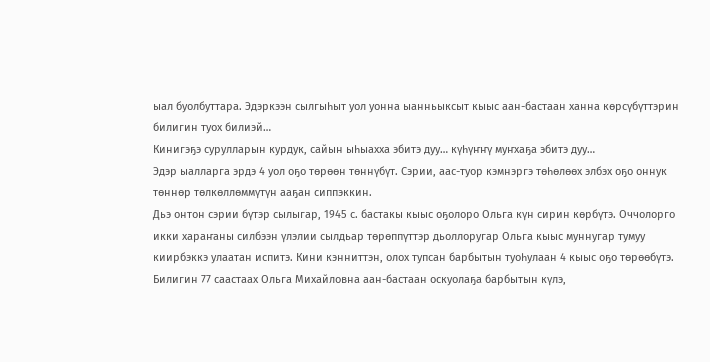ыал буолбуттара. Эдэркээн сылгыһыт уол уонна ыанньыксыт кыыс аан-бастаан ханна көрсүбүттэрин билигин туох билиэй…
Кинигэҕэ сурулларын курдук, сайын ыһыахха эбитэ дуу… күһүҥҥү муҥхаҕа эбитэ дуу…
Эдэр ыалларга эрдэ 4 уол оҕо төрөөн төннүбүт. Сэрии, аас-туор кэмнэргэ төһөлөөх элбэх оҕо оннук төннөр төлкөллөммүтүн ааҕан сиппэккин.
Дьэ онтон сэрии бүтэр сылыгар, 1945 с. бастакы кыыс оҕолоро Ольга күн сирин көрбүтэ. Оччолорго икки хараҥаны силбээн үлэлии сылдьар төрөппүттэр дьоллоругар Ольга кыыс муннугар тумуу киирбэккэ улаатан испитэ. Кини кэнниттэн, олох тупсан барбытын туоһулаан 4 кыыс оҕо төрөөбүтэ. Билигин 77 саастаах Ольга Михайловна аан-бастаан оскуолаҕа барбытын күлэ,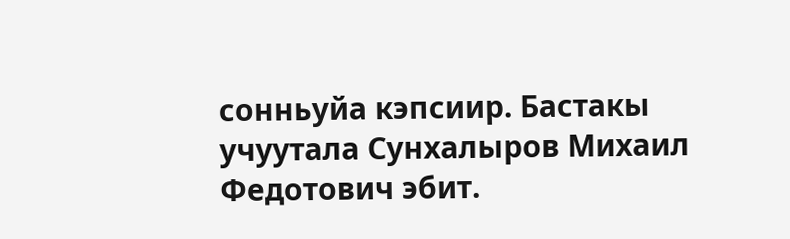сонньуйа кэпсиир. Бастакы учуутала Сунхалыров Михаил Федотович эбит.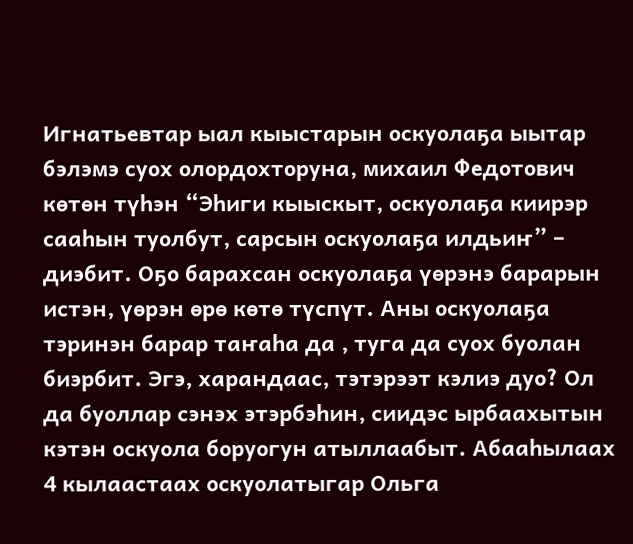Игнатьевтар ыал кыыстарын оскуолаҕа ыытар бэлэмэ суох олордохторуна, михаил Федотович көтөн түһэн “Эһиги кыыскыт, оскуолаҕа киирэр сааһын туолбут, сарсын оскуолаҕа илдьиҥ” – диэбит. Оҕо барахсан оскуолаҕа үөрэнэ барарын истэн, үөрэн өрө көтө түспүт. Аны оскуолаҕа тэринэн барар таҥаһа да , туга да суох буолан биэрбит. Эгэ, харандаас, тэтэрээт кэлиэ дуо? Ол да буоллар сэнэх этэрбэһин, сиидэс ырбаахытын кэтэн оскуола боруогун атыллаабыт. Абааһылаах 4 кылаастаах оскуолатыгар Ольга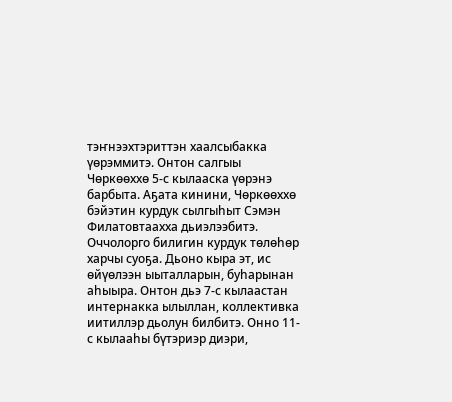тэҥнээхтэриттэн хаалсыбакка үөрэммитэ. Онтон салгыы Чөркөөххө 5-с кылааска үөрэнэ барбыта. Аҕата кинини, Чөркөөххө бэйэтин курдук сылгыһыт Сэмэн Филатовтаахха дьиэлээбитэ. Оччолорго билигин курдук төлөһөр харчы суоҕа. Дьоно кыра эт, ис өйүөлээн ыыталларын, буһарынан аһыыра. Онтон дьэ 7-с кылаастан интернакка ылыллан, коллективка иитиллэр дьолун билбитэ. Онно 11-с кылааһы бүтэриэр диэри,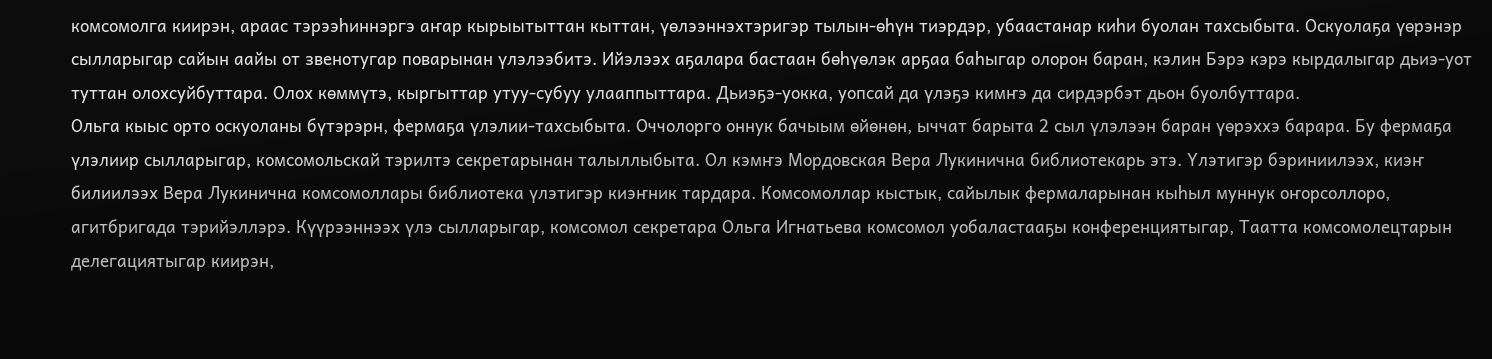комсомолга киирэн, араас тэрээһиннэргэ аҥар кырыытыттан кыттан, үөлээннэхтэригэр тылын-өһүн тиэрдэр, убаастанар киһи буолан тахсыбыта. Оскуолаҕа үөрэнэр сылларыгар сайын аайы от звенотугар поварынан үлэлээбитэ. Ийэлээх аҕалара бастаан бөһүөлэк арҕаа баһыгар олорон баран, кэлин Бэрэ кэрэ кырдалыгар дьиэ-уот туттан олохсуйбуттара. Олох көммүтэ, кыргыттар утуу-субуу улааппыттара. Дьиэҕэ-уокка, уопсай да үлэҕэ кимҥэ да сирдэрбэт дьон буолбуттара.
Ольга кыыс орто оскуоланы бүтэрэрн, фермаҕа үлэлии-тахсыбыта. Оччолорго оннук бачыым өйөнөн, ыччат барыта 2 сыл үлэлээн баран үөрэххэ барара. Бу фермаҕа үлэлиир сылларыгар, комсомольскай тэрилтэ секретарынан талыллыбыта. Ол кэмҥэ Мордовская Вера Лукинична библиотекарь этэ. Үлэтигэр бэриниилээх, киэҥ билиилээх Вера Лукинична комсомоллары библиотека үлэтигэр киэҥник тардара. Комсомоллар кыстык, сайылык фермаларынан кыһыл муннук оҥорсоллоро, агитбригада тэрийэллэрэ. Күүрээннээх үлэ сылларыгар, комсомол секретара Ольга Игнатьева комсомол уобаластааҕы конференциятыгар, Таатта комсомолецтарын делегациятыгар киирэн,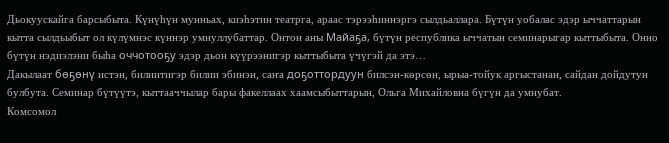Дьокуускайга барсыбыта. Күнүһүн мунньах, киэһэтин театрга, араас тэрээһиннэргэ сылдьаллара. Бүтүн уобалас эдэр ыччаттарын кытта сылдьыбыт ол күлүмнэс күннэр умнуллубаттар. Онтон аны Майаҕа, бүтүн республика ыччатын семинарыгар кыттыбыта. Онно бүтүн нэдиэлэни быһа оччотооҕу эдэр дьон күүрээнигэр кыттыбыта үчүгэй да этэ…
Дакылаат бөҕөнү истэн, билиитигэр билии эбинэн, саҥа доҕоттордуун билсэн-көрсөн, ырыа-тойук аргыстанан, сайдан дойдутун булбута. Семинар бүтүүтэ, кыттааччылар бары факеллаах хаамсыбыттарын, Ольга Михайловна бүгүн да умнубат.
Комсомол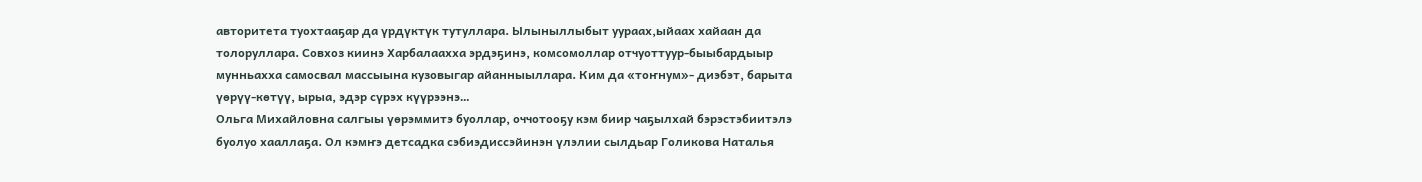авторитета туохтааҕар да үрдүктүк тутуллара. Ылыныллыбыт уураах,ыйаах хайаан да толоруллара. Совхоз киинэ Харбалаахха эрдэҕинэ, комсомоллар отчуоттуур-быыбардыыр мунньахха самосвал массыына кузовыгар айанныыллара. Ким да «тоҥнум»- диэбэт, барыта үөрүү-көтүү, ырыа, эдэр сүрэх күүрээнэ…
Ольга Михайловна салгыы үөрэммитэ буоллар, оччотооҕу кэм биир чаҕылхай бэрэстэбиитэлэ буолуо хааллаҕа. Ол кэмҥэ детсадка сэбиэдиссэйинэн үлэлии сылдьар Голикова Наталья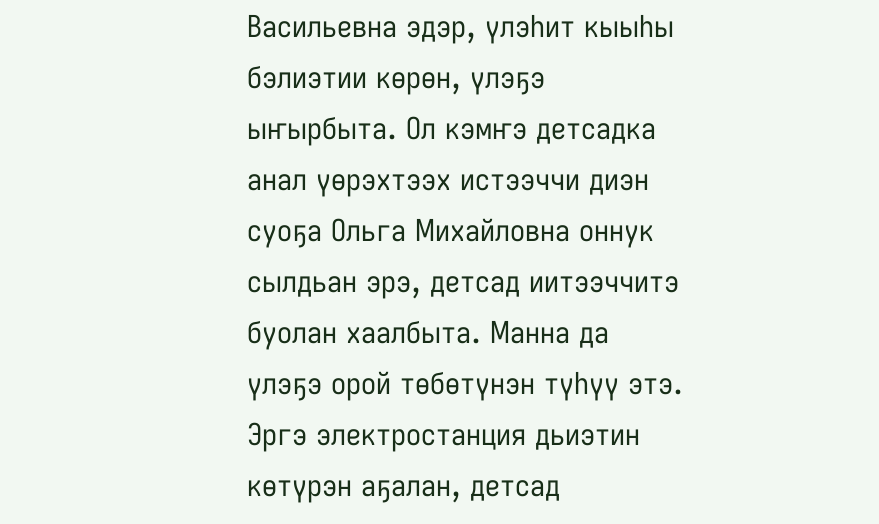Васильевна эдэр, үлэһит кыыһы бэлиэтии көрөн, үлэҕэ ыҥырбыта. Ол кэмҥэ детсадка анал үөрэхтээх истээччи диэн суоҕа Ольга Михайловна оннук сылдьан эрэ, детсад иитээччитэ буолан хаалбыта. Манна да үлэҕэ орой төбөтүнэн түһүү этэ. Эргэ электростанция дьиэтин көтүрэн аҕалан, детсад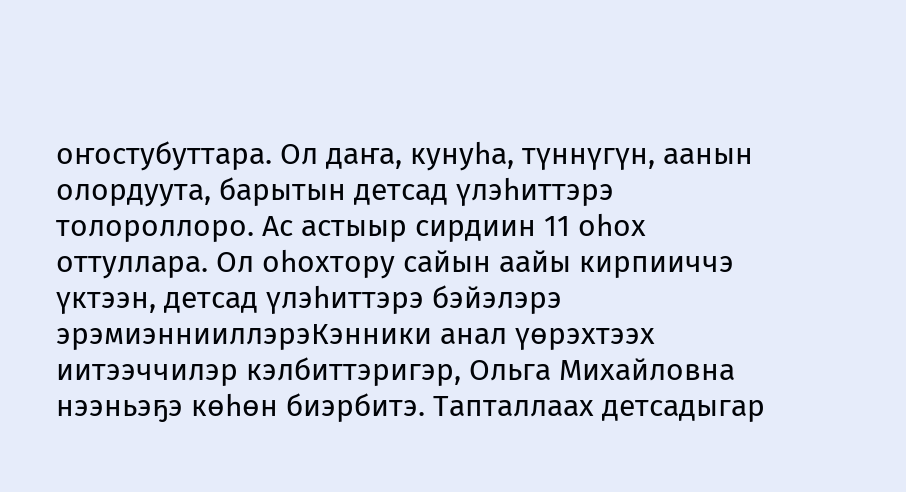оҥостубуттара. Ол даҥа, кунуһа, түннүгүн, аанын олордуута, барытын детсад үлэһиттэрэ толороллоро. Ас астыыр сирдиин 11 оһох оттуллара. Ол оһохтору сайын аайы кирпииччэ үктээн, детсад үлэһиттэрэ бэйэлэрэ эрэмиэннииллэрэКэнники анал үөрэхтээх иитээччилэр кэлбиттэригэр, Ольга Михайловна нээньэҕэ көһөн биэрбитэ. Тапталлаах детсадыгар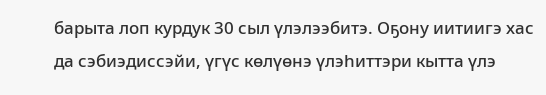барыта лоп курдук 30 сыл үлэлээбитэ. Оҕону иитиигэ хас да сэбиэдиссэйи, үгүс көлүөнэ үлэһиттэри кытта үлэ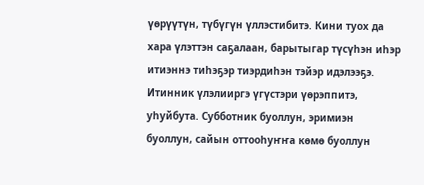үөрүүтүн, түбүгүн үллэстибитэ. Кини туох да хара үлэттэн саҕалаан, барытыгар түсүһэн иһэр итиэннэ тиһэҕэр тиэрдиһэн тэйэр идэлээҕэ. Итинник үлэлииргэ үгүстэри үөрэппитэ, уһуйбута. Субботник буоллун, эримиэн буоллун, сайын оттооһуҥҥа көмө буоллун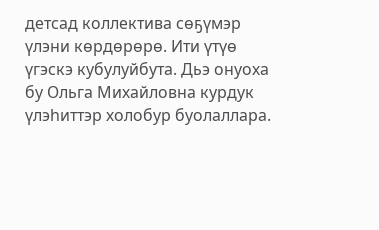детсад коллектива сөҕүмэр үлэни көрдөрөрө. Ити үтүө үгэскэ кубулуйбута. Дьэ онуоха бу Ольга Михайловна курдук үлэһиттэр холобур буолаллара.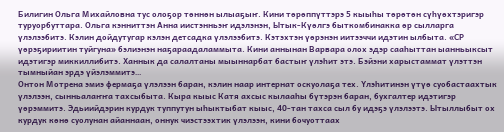Билигин Ольга Михайловна тус олоҕор төннөн ылыаҕыҥ. Кини төрөппүттэрэ 5 кыыһы төрөтөн сүһүөхтэригэр туруорбуттара. Ольга кэнниттэн Анна иистэнньэҥ идэлэнэн, Ытык-Күөлгэ быткомбинакка өр сылларга үлэлээбитэ. Кэлин дойдутугар кэлэн детсадка үлэлээбитэ. Кэтэхтэн үөрэнэн иитээччи идэтин ылбыта. «СР үөрэҕириитин туйгуна» бэлиэнэн наҕараадаламмыта. Кини аннынан Варвара олох эдэр сааһыттан ыанньыксыт идэтигэр миккиллибитэ. Ханнык да салалтаны мыыннарбат бастыҥ үлэһит этэ. Бэйэни харыстаммат үлэттэн тымныйан эрдэ үйэлэммитэ…
Онтон Мотрена эмиэ фермаҕа үлэлээн баран, кэлин наар интернат оскуолаҕа тех. Үлэһитинэн үтүө суобастаахтык үлэлээн, сынньалаҥҥа тахсыбыта. Кыра кыыс Катя ахсыс кылааһы бүтэрэн баран, бухгалтер идэтигэр үөрэммитэ. Эдьиийдэрин курдук туппутун ыһыктыбат кыыс, 40-тан тахса сыл бу идэҕэ үлэлээтэ. Ытыллыбыт ох курдук көнө суолунан айаннаан, оннук чиэстээхтик үлэлээн, кини бочуоттаах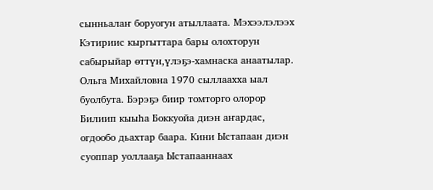сынньалаҥ боруогун атыллаата. Мэхээлэлээх Кэтириис кыргыттара бары олохторун сабырыйар өттүн,үлэҕэ-хамнаска анаатылар. Ольга Михайловна 1970 сыллаахха ыал буолбута. Бэрэҕэ биир томторго олорор Билиип кыыһа Боккуойа диэн аҥардас, огдообо дьахтар баара. Кини Ыстапаан диэн суоппар уоллааҕа Ыстапааннаах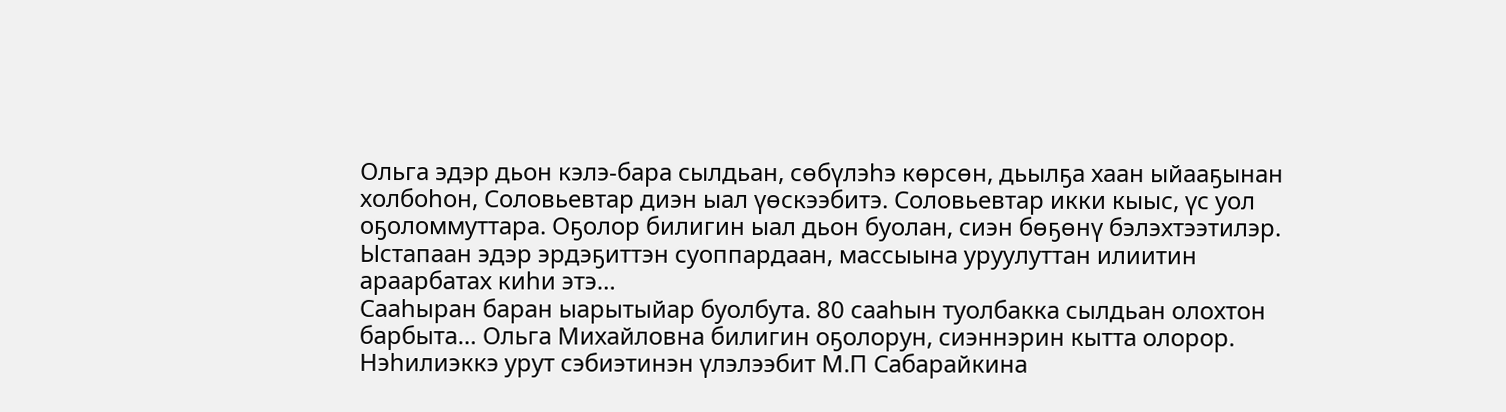Ольга эдэр дьон кэлэ-бара сылдьан, сөбүлэһэ көрсөн, дьылҕа хаан ыйааҕынан холбоһон, Соловьевтар диэн ыал үөскээбитэ. Соловьевтар икки кыыс, үс уол оҕоломмуттара. Оҕолор билигин ыал дьон буолан, сиэн бөҕөнү бэлэхтээтилэр. Ыстапаан эдэр эрдэҕиттэн суоппардаан, массыына уруулуттан илиитин араарбатах киһи этэ…
Сааһыран баран ыарытыйар буолбута. 80 сааһын туолбакка сылдьан олохтон барбыта… Ольга Михайловна билигин оҕолорун, сиэннэрин кытта олорор. Нэһилиэккэ урут сэбиэтинэн үлэлээбит М.П Сабарайкина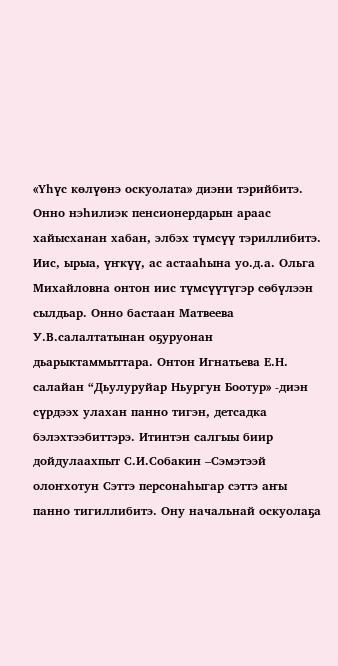«Үһүс көлүөнэ оскуолата» диэни тэрийбитэ. Онно нэһилиэк пенсионердарын араас хайысханан хабан, элбэх түмсүү тэриллибитэ. Иис, ырыа, үҥкүү, ас астааһына уо.д.а. Ольга Михайловна онтон иис түмсүүтүгэр сөбүлээн сылдьар. Онно бастаан Матвеева У.В.салалтатынан оҕуруонан дьарыктаммыттара. Онтон Игнатьева Е.Н. салайан “Дьулуруйар Ньургун Боотур» -диэн сүрдээх улахан панно тигэн, детсадка бэлэхтээбиттэрэ. Итинтэн салгыы биир дойдулаахпыт С.И.Собакин –Сэмэтээй олоҥхотун Сэттэ персонаһыгар сэттэ аҥы панно тигиллибитэ. Ону начальнай оскуолаҕа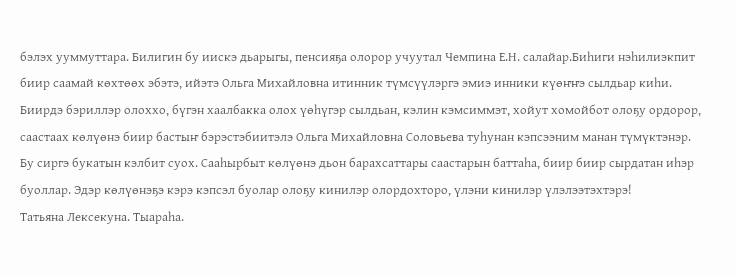бэлэх ууммуттара. Билигин бу иискэ дьарыгы, пенсияҕа олорор учуутал Чемпина Е.Н. салайар.Биһиги нэһилиэкпит биир саамай көхтөөх эбэтэ, ийэтэ Ольга Михайловна итинник түмсүүлэргэ эмиэ инники күөҥҥэ сылдьар киһи. Биирдэ бэриллэр олоххо, бүгэн хаалбакка олох үөһүгэр сылдьан, кэлин кэмсиммэт, хойут хомойбот олоҕу ордорор, саастаах көлүөнэ биир бастыҥ бэрэстэбиитэлэ Ольга Михайловна Соловьева туһунан кэпсээним манан түмүктэнэр.
Бу сиргэ букатын кэлбит суох. Сааһырбыт көлүөнэ дьон барахсаттары саастарын баттаһа, биир биир сырдатан иһэр буоллар. Эдэр көлүөнэҕэ кэрэ кэпсэл буолар олоҕу кинилэр олордохторо, үлэни кинилэр үлэлээтэхтэрэ!
Татьяна Лексекуна. Тыараһа.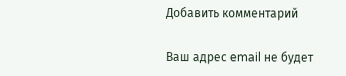Добавить комментарий

Ваш адрес email не будет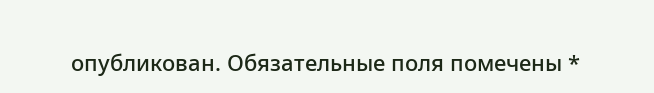опубликован. Обязательные поля помечены *